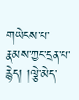གཡེངས་པ་རྣམས་ཀྱང་དྲན་པ་རྙེད། །ལྕེ་མེད་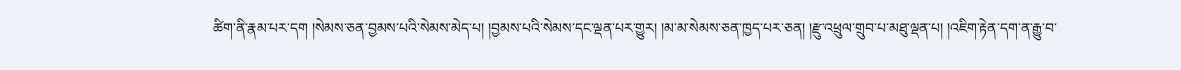ཚིག་ནི་རྣམ་པར་དག །སེམས་ཅན་བྱམས་པའི་སེམས་མེད་པ། །བྱམས་པའི་སེམས་དང་ལྡན་པར་གྱུར། །མ་མ་སེམས་ཅན་ཁྱད་པར་ཅན། །རྫུ་འཕྲུལ་གྲུབ་པ་མཐུ་ལྡན་པ། །འཇིག་རྟེན་དག་ན་རྒྱུ་བ་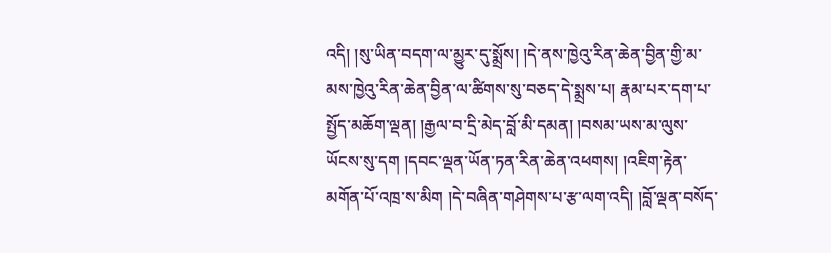འདི། །སུ་ཡིན་བདག་ལ་མྱུར་དུ་སྨྲོས། །དེ་ནས་ཁྱེའུ་རིན་ཆེན་བྱིན་གྱི་མ་མས་ཁྱེའུ་རིན་ཆེན་བྱིན་ལ་ཚིགས་སུ་བཅད་དེ་སྨྲས་པ། རྣམ་པར་དག་པ་སྤྱོད་མཆོག་ལྡན། །རྒྱལ་བ་དྲི་མེད་བློ་མི་དམན། །བསམ་ཡས་མ་ལུས་ཡོངས་སུ་དག །དབང་ལྡན་ཡོན་ཏན་རིན་ཆེན་འཕགས། །འཇིག་རྟེན་མགོན་པོ་འཁྲ་ས་མིག །དེ་བཞིན་གཤེགས་པ་རྩ་ལག་འདི། །བློ་ལྡན་བསོད་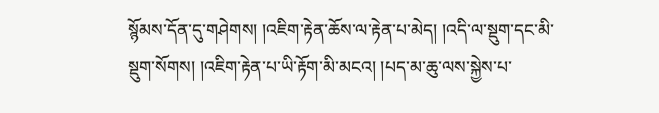སྙོམས་དོན་དུ་གཤེགས། །འཇིག་རྟེན་ཆོས་ལ་རྟེན་པ་མེད། །འདི་ལ་སྡུག་དང་མི་སྡུག་སོགས། །འཇིག་རྟེན་པ་ཡི་རྟོག་མི་མངའ། །པད་མ་ཆུ་ལས་སྐྱེས་པ་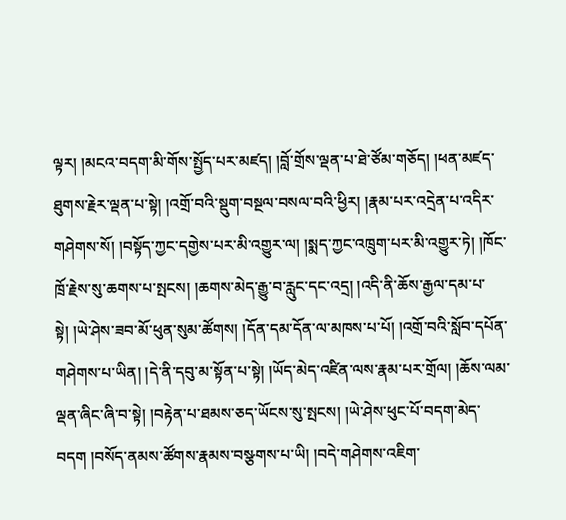ལྟར། །མངའ་བདག་མི་གོས་སྤྱོད་པར་མཛད། །བློ་གྲོས་ལྡན་པ་ཐེ་ཙོམ་གཅོད། །ཕན་མཛད་ཐུགས་རྗེར་ལྡན་པ་སྟེ། །འགྲོ་བའི་སྡུག་བསྔལ་བསལ་བའི་ཕྱིར། །རྣམ་པར་འདྲེན་པ་འདིར་གཤེགས་སོ། །བསྟོད་ཀྱང་དགྱེས་པར་མི་འགྱུར་ལ། །སྨད་ཀྱང་འཁྲུག་པར་མི་འགྱུར་ཏེ། །ཁོང་ཁྲོ་རྗེས་སུ་ཆགས་པ་སྤངས། །ཆགས་མེད་རྒྱུ་བ་རླུང་དང་འདྲ། །འདི་ནི་ཆོས་རྒྱལ་དམ་པ་སྟེ། །ཡེ་ཤེས་ཟབ་མོ་ཕུན་སུམ་ཚོགས། །དོན་དམ་དོན་ལ་མཁས་པ་པོ། །འགྲོ་བའི་སློབ་དཔོན་གཤེགས་པ་ཡིན། །དེ་ནི་དབུ་མ་སྟོན་པ་སྟེ། །ཡོད་མེད་འཛིན་ལས་རྣམ་པར་གྲོལ། །ཆོས་ལམ་ལྡན་ཞིང་ཞི་བ་སྟེ། །བརྟེན་པ་ཐམས་ཅད་ཡོངས་སུ་སྤངས། །ཡེ་ཤེས་ཕུང་པོ་བདག་མེད་བདག །བསོད་ནམས་ཚོགས་རྣམས་བསྩགས་པ་ཡི། །བདེ་གཤེགས་འཇིག་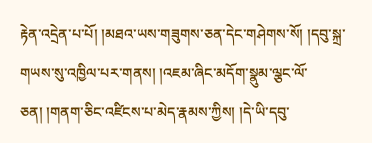རྟེན་འདྲེན་པ་པོ། །མཐའ་ཡས་གཟུགས་ཅན་དེང་གཤེགས་སོ། །དབུ་སྐྲ་གཡས་སུ་འཁྱིལ་པར་གནས། །འཇམ་ཞིང་མདོག་སྣུམ་ལྕང་ལོ་ཅན། །གནག་ཅིང་འཛིངས་པ་མེད་རྣམས་ཀྱིས། །དེ་ཡི་དབུ་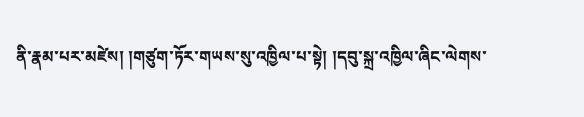ནི་རྣམ་པར་མཛེས། །གཙུག་ཏོར་གཡས་སུ་འཁྱིལ་པ་སྟེ། །དབུ་སྐྲ་འཁྱིལ་ཞིང་ལེགས་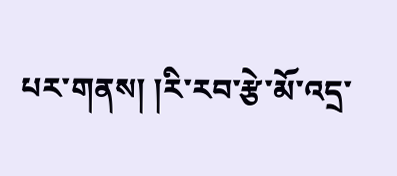པར་གནས། །རི་རབ་རྩེ་མོ་འདྲ་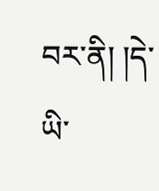བར་ནི། །དེ་ཡི་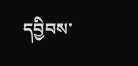དབྱིབས་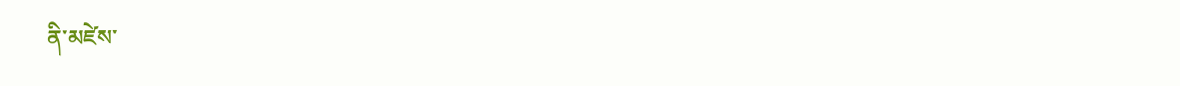ནི་མཛེས་